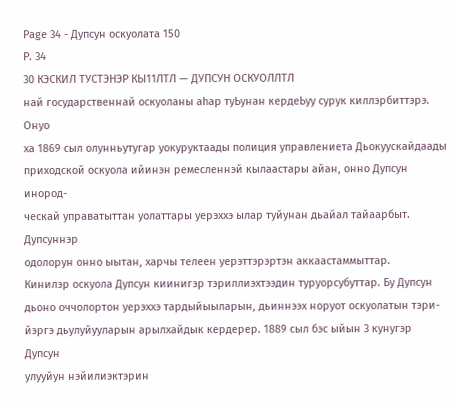Page 34 - Дупсун оскуолата 150
P. 34
30 КЭСКИЛ ТУСТЭНЭР КЫ11ЛТЛ — ДУПСУН ОСКУОЛЛТЛ
най государственнай оскуоланы ahap туЬунан кердеЬуу сурук киллэрбиттэрэ. Онуо
ха 1869 сыл олунньутугар уокуруктаады полиция управлениета Дьокуускайдаады
приходской оскуола ийинэн ремесленнэй кылаастары айан, онно Дупсун инород-
ческай управатыттан уолаттары уерэххэ ылар туйунан дьайал тайаарбыт. Дупсуннэр
одолорун онно ыытан, харчы телеен уерэттэрэртэн аккаастаммыттар.
Кинилэр оскуола Дупсун киинигэр тэриллиэхтээдин туруорсубуттар. Бу Дупсун
дьоно оччолортон уерэххэ тардыйыыларын, дьиннээх норуот оскуолатын тэри-
йэргэ дьулуйууларын арылхайдык кердерер. 1889 сыл бэс ыйын 3 кунугэр Дупсун
улууйун нэйилиэктэрин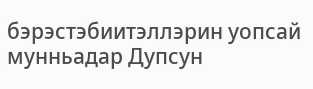бэрэстэбиитэллэрин уопсай мунньадар Дупсун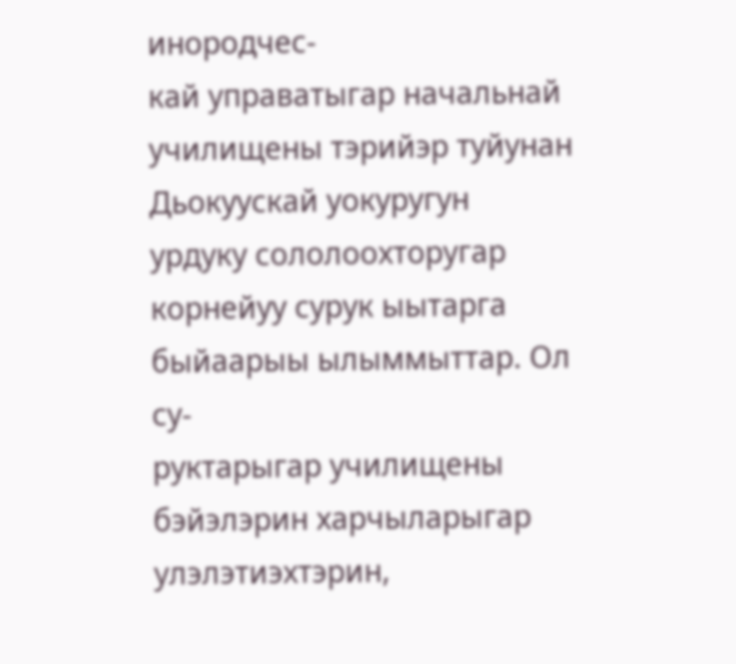инородчес-
кай управатыгар начальнай училищены тэрийэр туйунан Дьокуускай уокуругун
урдуку сололоохторугар корнейуу сурук ыытарга быйаарыы ылыммыттар. Ол су-
руктарыгар училищены бэйэлэрин харчыларыгар улэлэтиэхтэрин,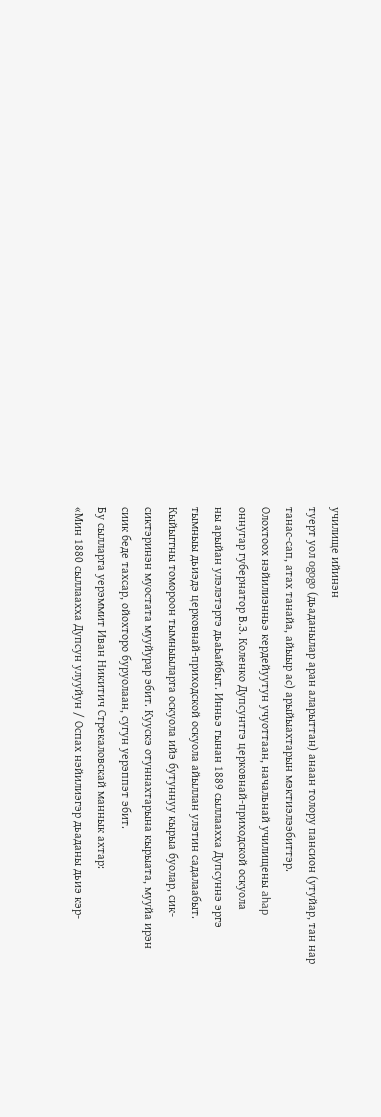училище ийинэн
туерт уол ogogo (дьаданылар аран аларыттан) анаан толору пансион (утуйар, тан нар
танас-сап, атах танайа, айыыр ас) арыйыахтарын мэктиэлээбиттэр.
Олохтоох нэйилиэнньэ кердейуутун учуоттаан, начальнай училищены ahap
оннугар губернатор В.З. Коленко Дупсунтгэ церковнай-приходской оскуола
ны арыйан улэлэтэргэ дьаЬайбыт. Инньэ гынан 1889 сыллаахха Дупсуннэ эргэ
тымныы дьиэдэ церковнай-приходской оскуола айыллан улэтин садалаабыт.
Кыйыггны томороон тымныыларга оскуола ийэ бутуннуу кырыа буолар, сик-
сиктэринэн муостата мууйурар эбит. Куускэ отуннахтарына кырыата, мууйа ирэн
сиик беде тахсар, ойохторо буруолаан, сугун уерэппэт эбит.
Бу сылларга уерэммит Иван Никитич Стрекаловскай маннык ахтар:
«Мин 1880 сыллаахха Дупсун улууйун / Оспах нэйилиэгэр дьаданы дьиэ кэр-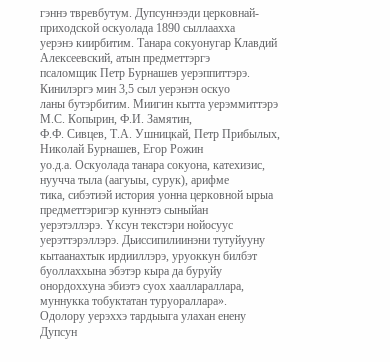гэннэ твревбутум. Дупсуннээди церковнай-приходской оскуолада 1890 сыллаахха
уерэнэ киирбитим. Танара сокуонугар Клавдий Алексеевский, атын предметтэргэ
псаломщик Петр Бурнашев уерэппиттэрэ. Кинилэргэ мин 3,5 сыл уерэнэн оскуо
ланы бутэрбитим. Миигин кытта уерэммиттэрэ М.С. Копырин, Ф.И. Замятин,
Ф.Ф. Сивцев, Т.А. Ушницкай, Петр Прибылых, Николай Бурнашев, Егор Рожин
уо.д.а. Оскуолада танара сокуона, катехизис, нуучча тыла (аагуыы, сурук), арифме
тика, сибэтиэй история уонна церковной ырыа предметтэригэр куннэтэ сыныйан
уерэтэллэрэ. Yксун текстэри нойосуус уерэттэрэллэрэ. Дьиссипилиинэни тутуйууну
кытаанахтык ирдииллэрэ, уруоккун билбэт буоллаххына эбэтэр кыра да буруйу
онордоххуна эбиэтэ суох хааллараллара, муннукка тобуктатан туруораллара».
Одолору уерэххэ тардыыга улахан енену Дупсун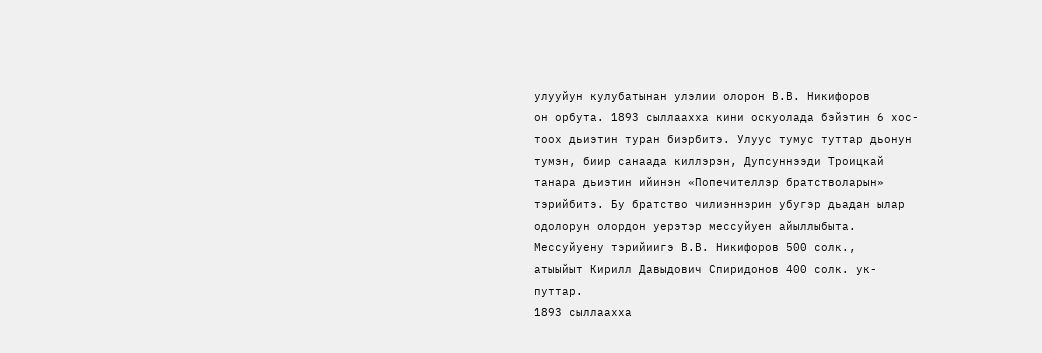улууйун кулубатынан улэлии олорон В.В. Никифоров
он орбута. 1893 сыллаахха кини оскуолада бэйэтин 6 хос-
тоох дьиэтин туран биэрбитэ. Улуус тумус туттар дьонун
тумэн, биир санаада киллэрэн, Дупсуннээди Троицкай
танара дьиэтин ийинэн «Попечителлэр братстволарын»
тэрийбитэ. Бу братство чилиэннэрин убугэр дьадан ылар
одолорун олордон уерэтэр мессуйуен айыллыбыта.
Мессуйуену тэрийиигэ В.В. Никифоров 500 солк.,
атыыйыт Кирилл Давыдович Спиридонов 400 солк. ук-
путтар.
1893 сыллаахха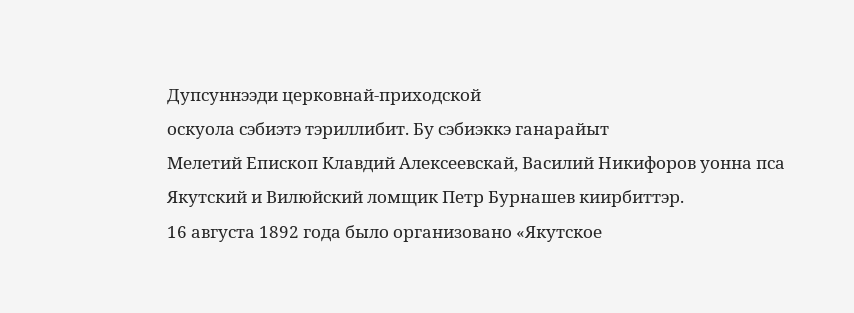Дупсуннээди церковнай-приходской
оскуола сэбиэтэ тэриллибит. Бу сэбиэккэ ганарайыт
Мелетий Епископ Клавдий Алексеевскай, Василий Никифоров уонна пса
Якутский и Вилюйский ломщик Петр Бурнашев киирбиттэр.
16 августа 1892 года было организовано «Якутское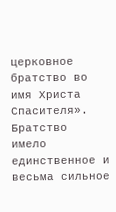церковное братство во имя Христа Спасителя». Братство
имело единственное и весьма сильное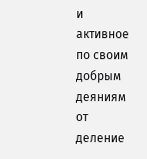и активное по своим добрым деяниям от
деление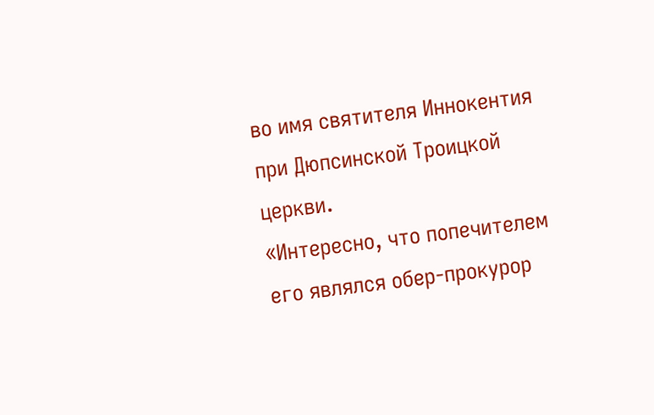во имя святителя Иннокентия при Дюпсинской Троицкой церкви.
«Интересно, что попечителем его являлся обер-прокурор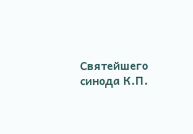Святейшего синода К.П.